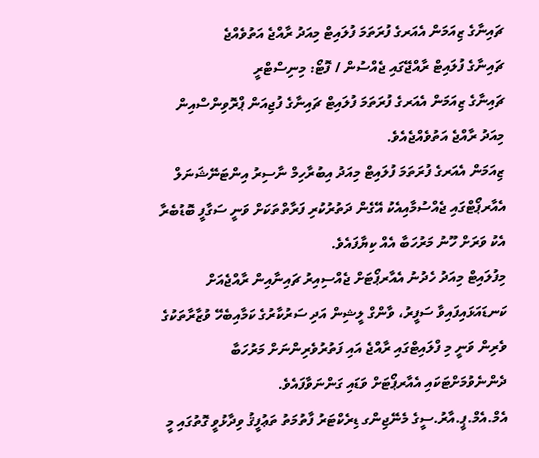ޗައިނާގެ ޒިއަމަން އެއަރގެ ފުރަތަމަ ފުލައިޓް މިއަދު ރާއްޖެ އަތުވެއްޖެ
ޗައިނާގެ ފުލައިޓް ރާއްޖޭގައި ޖެއްސުން / ފޮޓޯ: މިނިސްޓްރީ
ޗައިނާގެ ޒިއަމަން އެއަރގެ ފުރަތަމަ ފުލައިޓް ޗައިނާގެ ފުޖިއަން ޕްރޮވިންސްއިން މިއަދު ރާއްޖެ އަތުވެއްޖެއެވެ.
ޒިއަމަން އެއަރގެ ފުރަތަމަ ފުލައިޓް މިއަދު އިބުރާހިމް ނާސިރު އިންޓަނޭޝަނަލް އެއާރޕޯޓްގައި ޖެއްސުމާއިއެކު އޭގެން ދަތުރުކުރި ފަރާތްތަކަށް ވަނީ ސަގާފީ ބޮޑުބެރާ އެކު ވަރަށް ހޫނު މަރުހަބާ އެއް ކިޔާފައެވެ.
މިފުލައިޓް މިއަދު ހެދުނު އެއާރޕޯޓަށް ޖެއްސިއިރު ޗައިނާއިން ރާއްޖެއަށް ކަނޑައަޅައިފައިވާ ސަފީރު، ވާންގް ލީޝިން އަދި ސަރުކާރުގެ ކަމާއިބެހޭ ވުޒާރާތަކުގެ ވެރިން ވަނީ މި ފްލައިޓްގައި ރާއްޖެ އައި ފަތުރުވެރިންނަށް މަރުހަބާ ދެންނެވުމަށްޓަކައި އެއާރޕޯޓަށް ވަޑައި ގަންނަވާފައެވެ.
އެމް.އެމް.ޕީ.އާރު.ސީގެ މެނޭޖިންގ ޑިރެކްޓަރު ފާތުމަތު ތަޢުފީޤު ވިދާޅުވީ ގޮތުގައި މީ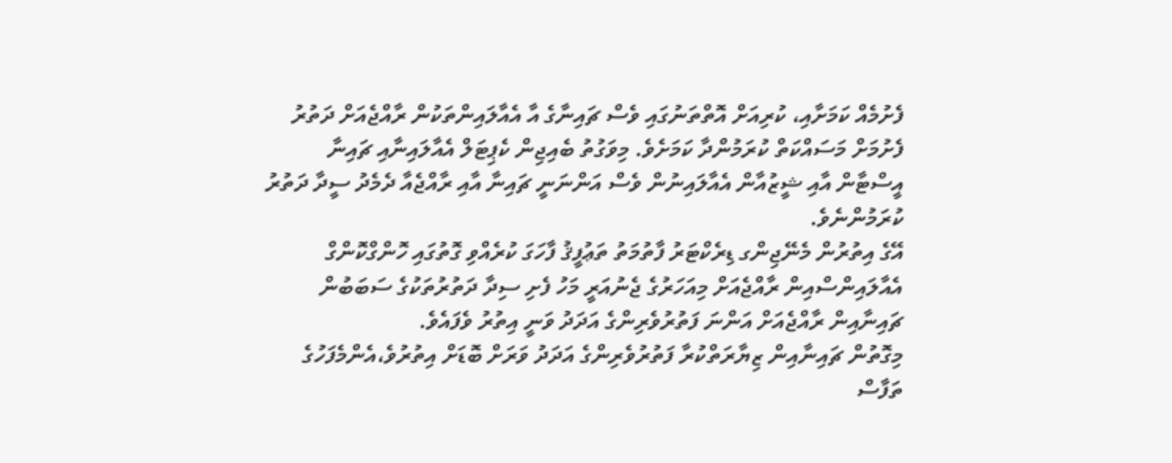ފެށުމެއް ކަމަށާއި، ކުރިއަށް އޮތްތަނުގައި ވެސް ޗައިނާގެ އާ އެއާލައިންތަކުން ރާއްޖެއަށް ދަތުރު ފެށުމަށް މަސައްކަތް ކުރަމުންދާ ކަމަށެވެ. މިވަގުތު ބެއިޖިން ކެޕިޓަލް އެއާލައިނާއި ޗައިނާ އީސްޓާން އާއި ޝީޒުއާން އެއާލައިނުން ވެސް އަންނަނީ ޗައިނާ އާއި ރާއްޖެއާ ދެމެދު ސީދާ ދަތުރު ކުރަމުންނެވެ.
އޭގެ އިތުރުން މެނޭޖިންގ ޑިރެކްޓަރު ފާތުމަތު ތަޢުފީޤު ފާހަގަ ކުރެއްވި ގޮތުގައި ހޮންގްކޮންގް އެއާލައިންސްއިން ރާއްޖެއަށް މިއަހަރުގެ ޖެނުއަރީ މަހު ފެށި ސިދާ ދަތުރުތަކުގެ ސަބަބުން ޗައިނާއިން ރާއްޖެއަށް އަންނަ ފަތުރުވެރިންގެ އަދަދު ވަނީ އިތުރު ވެފައެވެ.
މިގޮތުން ޗައިނާއިން ޒިޔާރަތްކުރާ ފަތުރުވެރިންގެ އަދަދު ވަރަށް ބޮޑަށް އިތުރުވެ،އެންމެފަހުގެ ތަފާސް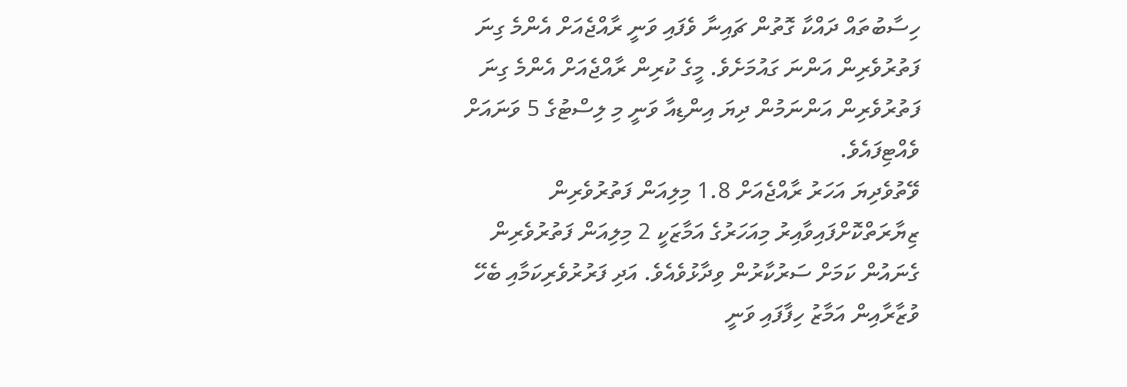ހިސާބުތައް ދައްކާ ގޮތުން ޗައިނާ ވެފައި ވަނީ ރާއްޖެއަށް އެންމެ ގިނަ ފަތުރުވެރިން އަންނަ ގައުމަށެވެ. މީގެ ކުރިން ރާއްޖެއަށް އެންމެ ގިނަ ފަތުރުވެރިން އަންނަމުން ދިޔަ އިންޑިއާ ވަނީ މި ލިސްޓުގެ 5 ވަނައަށް ވެއްޓިފައެވެ.
ވޭތުވެދިޔަ އަހަރު ރާއްޖެއަށް 1.8 މިލިއަން ފަތުރުވެރިން ޒިޔާރަތްކޮށްފައިވާއިރު މިއަހަރުގެ އަމާޒަކީ 2 މިލިއަން ފަތުރުވެރިން ގެނައުން ކަމަށް ސަރުކާރުން ވިދާޅުވެއެވެ. އަދި ފަރުރުވެރިކަމާއި ބެހޭ ވުޒާރާއިން އަމާޒު ހިފާފައި ވަނީ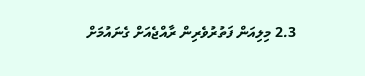2.3 މިލިއަން ފަތުރުވެރިން ރާއްޖެއަށް ގެނައުމަށް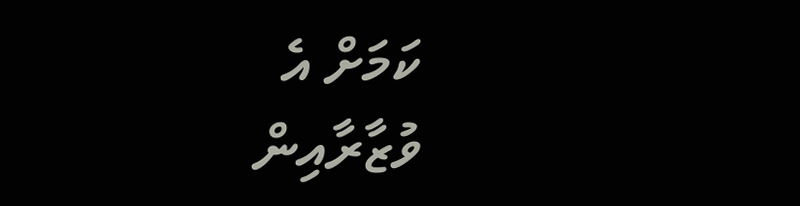ކަމަށް އެ ވުޒާރާއިން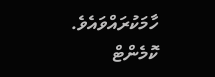ހާމަކުރައްވައެވެ.
ކޮމެންޓް